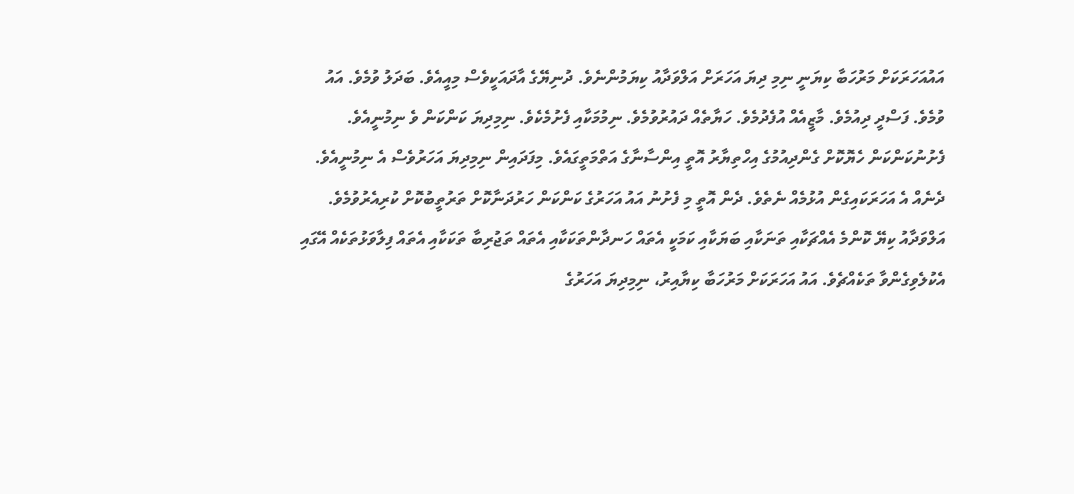އައުއަހަރަކަށް މަރުހަބާ ކިޔަނީ ނިމި ދިޔަ އަހަރަށް އަލްވަދާއު ކިޔަމުންނެވެ. ދުނިޔޭގެ އާދައަކީވެސް މިއީއެވެ. ބަދަލު ވުމެވެ. އައު ވުމެވެ. ފަސްދީ ދިއުމެވެ. މާޒީއެއް އުފެދުމެވެ. ހަޔާތެއް ދައުރުވުމެވެ. ނިމުމަކާއި ފެށުމެކެވެ. ނިމިދިޔަ ކަންކަން ވެ ނިމުނީއެވެ. ފެށުނުކަންކަން ހެޔޮކޮށް ގެންދިއުމުގެ އިހްތިޔާރު އޮތީ އިންސާނާގެ އަތްމަތީގައެވެ. މިފަދައިން ނިމިދިޔަ އަހަރުވެސް އެ ނިމުނީއެވެ. ދެނެއް އެ އަހަރަކައިގެން އުޅުމެއް ނެތެވެ. ދެން އޮތީ މި ފެށުނު އައު އަހަރުގެ ކަންކަން ހަރުދަނާކޮށް ތަރުތީބުކޮށް ކުރިއެރުވުމެވެ.
އަލްވަދާއު ކިޔޭ ކޮންމެ އެއްޗަކާއި ތަނަކާއި ބަޔަކާއި ކަމަކީ އެތައް ހަނދާންތަކަކާއި އެތައް ތަޖުރިބާ ތަކަކާއި އެތައް ފިލާވަޅުތަކެއް އޭގައި އެކުލެވިގެންވާ ތަކެއްޗެވެ. އައު އަހަރަކަށް މަރުހަބާ ކިޔާއިރު، ނިމިދިޔަ އަހަރުގެ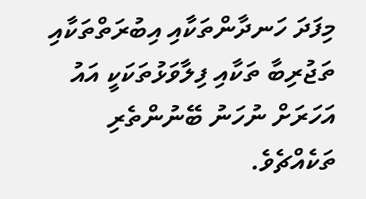މިފަދަ ހަނދާންތަކާއި އިބުރަތްތަކާއި ތަޖުރިބާ ތަކާއި ފިލާވަޅުތަކަކީ އައު އަހަރަށް ނުހަނު ބޭނުންތެރި ތަކެއްޗެވެ.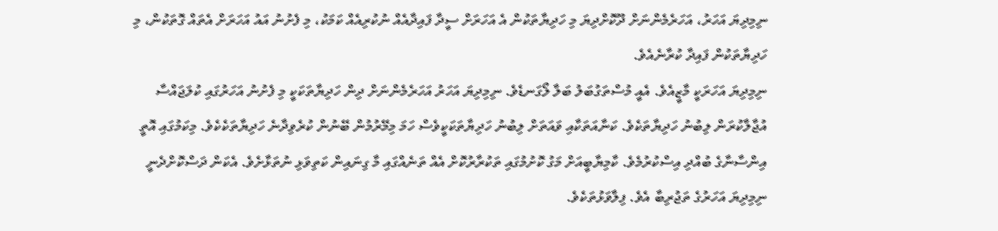ނިމިދިޔަ އަހަރު، އަހަރެމެންނަށް ދޫކޮށްދިޔަ މި ހަދިޔާތަކުން އެ އަހަރަށް ސީދާ ފައިދާއެއް ނުކުރިއެއް ކަމަކު، މި ފެށުނު އައު އަހަރަށް އެތައް ގޮތަކުން، މި ހަދިޔާތަކުން ފައިދާ ކުރާނެއެވެ.
ނިމިދިޔަ އަހަރަކީ މާޒީއެވެ. އެއީ މުސްތަގުބަލު ބަލާ ލޯގަނޑެވެ. ނިމިދިޔަ އަހަރު އަހަރެމެންނަށް ދިން ހަދިޔާތަކަކީ މި ފެށުނު އަހަރުގައި ކުލަޖައްސާ އުޖާލާކުރަން ލިބުނު ހަދިޔާތަކެވެ. ކަނާއަތަކާއި ވައަތަށް ލިބުނު ހަދިޔާތަކަކީވެސް ހަމަ މިމޭރުމުން ބޭނުން ކުރެވިދާނެ ހަދިޔާތަކެކެވެ. މިކަމުގައި އޮތީ އިންސާނާގެ ބުއްދި އިސްކުރުމެވެ. ކާމިޔާބީއަށް މަގު ކޮށުމުގައި ތަކުރާރުކޮށް އެއް ތަނެއްގައި މާ ގިނައިން ކަތިވަޅި ނުތަޅާށެވެ. އެކަން ދަސްކޮށްދެނީ ނިމިދިޔަ އަހަރުގެ ތަޖުރިބާ އެވެ. ފިލާވަޅުތަކެވެ.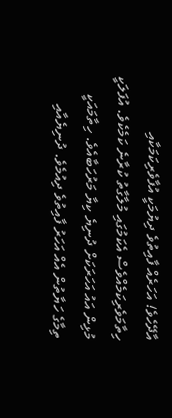އާދޭހެވެ! އަހަރެއް ފާއިތުވެ ދިޔުމަކީ އުފާވެރިކަމަކާއި ހިތާމަވެރިކަމެއްވެސް އެކަމުގައި މުލާގާތު ކުރާނެ ކަމެކެވެ. އުފަލަކީ މުޅިން އައު އަހަރަކަށް ދުނިޔެ ކިޔާ މަރުހަބާއެވެ. ހިތާމައަކީ ތިމާގެ ހަޔާތުން އެއް އަހަރު ފާއިތުވެ ދިއުމެވެ. ދުނިޔެއާއި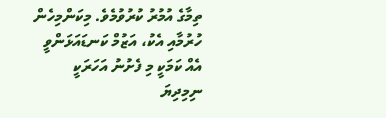ތިމާގެ އުމުރު ކުރުވުމެވެ. މިކަންމިހެން ހުރުމާއި އެކު، އަޒުމް ކަނޑައަޅަންވީ އެއް ކަމަކީ މި ފެށުނު އަހަރަކީ ނިމިދިޔަ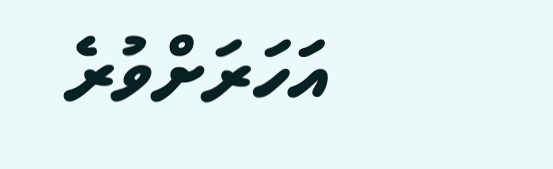އަހަރަށްވުރެ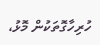ހުރިހާގޮތަކުން މޮޅު،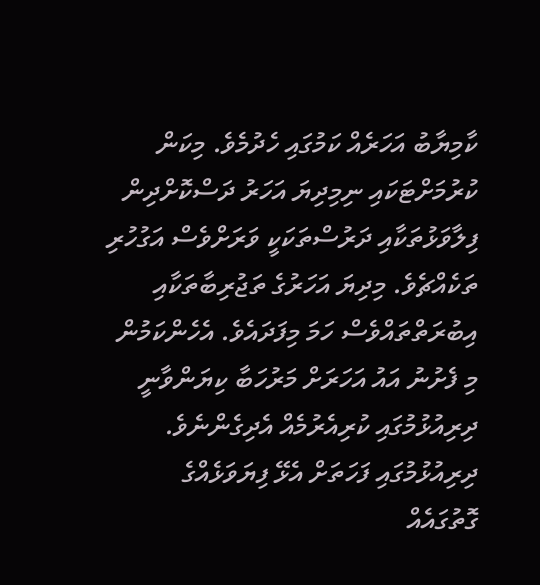ކާމިޔާބު އަހަރެއް ކަމުގައި ހެދުމެވެ. މިކަން ކުރުމަށްޓަކައި ނިމިދިޔަ އަހަރު ދަސްކޮށްދިން ފިލާވަޅުތަކާއި ދަރުސްތަކަކީ ވަރަށްވެސް އަގުހުރި ތަކެއްޗެވެ. މިދިޔަ އަހަރުގެ ތަޖުރިބާތަކާއި އިބުރަތްތައްވެސް ހަމަ މިފަދައެވެ. އެހެންކަމުން މި ފެށުނު އައު އަހަރަށް މަރުހަބާ ކިޔަންވާނީ ދިރިއުޅުމުގައި ކުރިއެރުމެއް އެދިގެންނެވެ. ދިރިއުޅުމުގައި ފަހަތަށް އެޅޭ ފިޔަވަޅެއްގެ ގޮތުގައެއް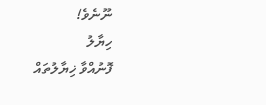ނޫނެވެ!
ހިޔާލު
ފޮނުއްވާ ޚިޔާލުތައް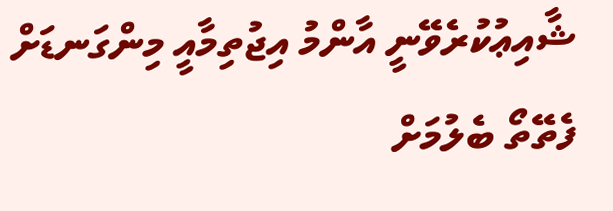ޝާއިޢުކުރެވޭނީ އާންމު އިޖުތިމާއީ މިންގަނޑަށް ފެތޭތޯ ބެލުމަށް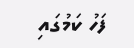ފަހު ކަމުގައި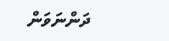ދަންނަވަން